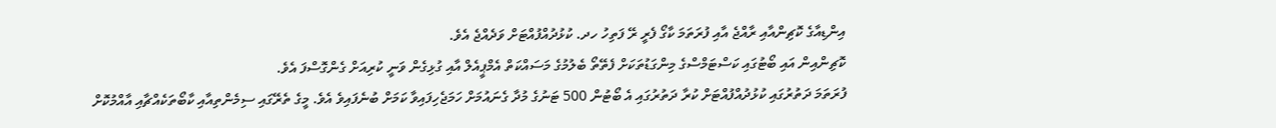އިންޑިއާގެ ކޮޗިންއާއި ރާއްޖެ އާއި ފުރަތަމަ ކާގޯ ފެރީ ރޭ ފަތިހު ހދ. ކުޅުދުއްފުއްޓަށް ވަދެއްޖެ އެވެ.
ކޮޗިންއިން އައި ބޯޓުގައި ކަސްޓަމްސްގެ މިންގަޑުތަކަށް ފެތޭތޯ ބެލުމުގެ މަސައްކަތް އެމްޕީއެލް އާއި ގުޅިގެން ވަނީ ކުރިއަށް ގެންގޮސްފަ އެވެ.
ފުރަތަމަ ދަތުރުގައި ކުޅުދުއްފުއްޓަށް ކުރާ ދަތުރުގައި އެ ބޯޓުން 500 ޓަނުގެ މުދާ ގެނައުމަށް ހަމަޖެހިފައިވާ ކަމަށް ބުނެފައިވެ އެވެ. މީގެ ތެރޭގައި ސިމެންތިއާއި ކާބޯތަކެއްޗާއި އާއްމުކޮށް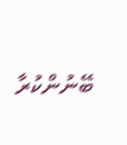ބޭނުންކުރާ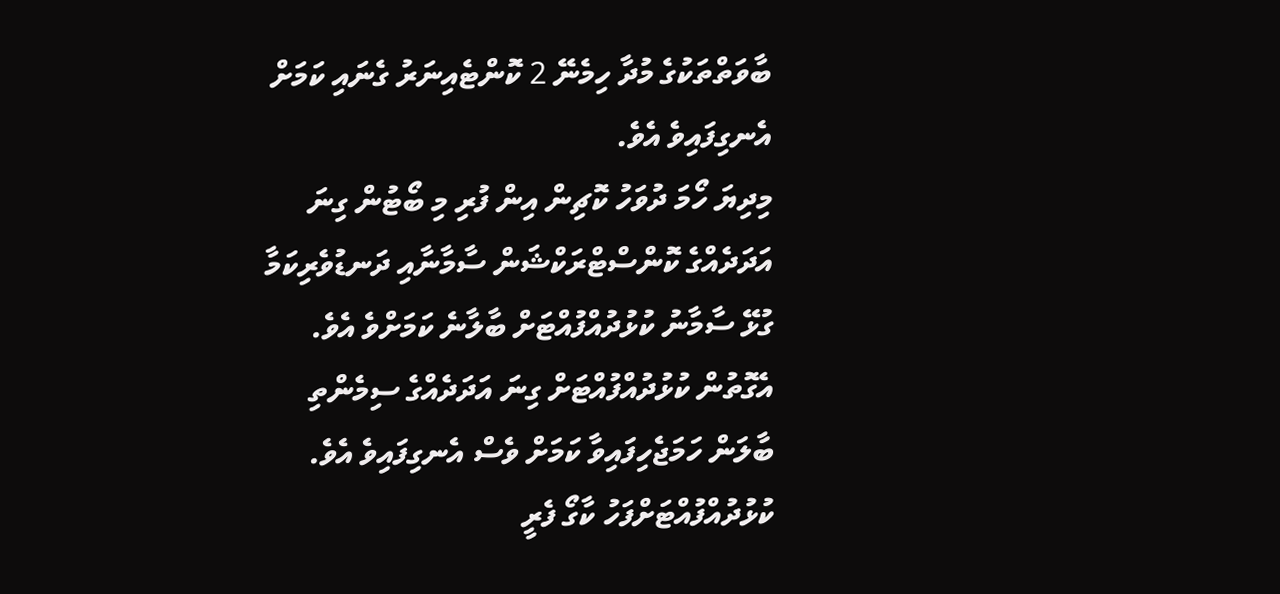ބާވަތްތަކުގެ މުދާ ހިމެނޭ 2 ކޮންޓެއިނަރު ގެނައި ކަމަށް އެނގިފައިވެ އެވެ.
މިދިޔަ ހޯމަ ދުވަހު ކޮޗިން އިން ފުރި މި ބޯޓުން ގިނަ އަދަދެއްގެ ކޮންސްޓްރަކްޝަން ސާމާނާއި ދަނޑުވެރިކަމާ ގުޅޭ ސާމާނު ކުޅުދުއްފުއްޓަށް ބާލާނެ ކަމަށްވެ އެވެ. އެގޮތުން ކުޅުދުއްފުއްޓަށް ގިނަ އަދަދެއްގެ ސިމެންތި ބާލަން ހަމަޖެހިފައިވާ ކަމަށް ވެސް އެނގިފައިވެ އެވެ.
ކުޅުދުއްފުއްޓަށްފަހު ކާގޯ ފެރީ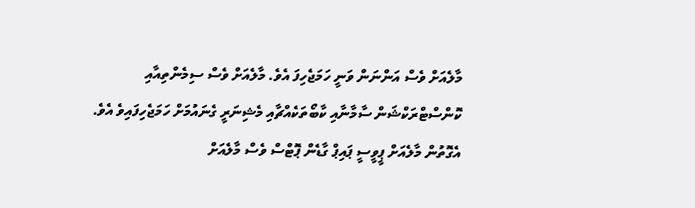މާލެއަށް ވެސް އަންނަން ވަނީ ހަމަޖެހިފަ އެވެ. މާލެއަށް ވެސް ސިމެންތިއާއި ކޮންސްޓްރަކްޝަން ސާމާނާއި ކާބޯތަކެއްޗާއި މެޝިނަރީ ގެނައުމަށް ހަމަޖެހިފައިވެ އެވެ. އެގޮތުން މާލެއަށް ޕީވީސީ ޕައިޕް ގާޑެން ޕޮޓްސް ވެސް މާލެއަށް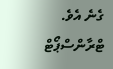ގެނެ އެވެ.
ޓްރާންސްޕޯޓް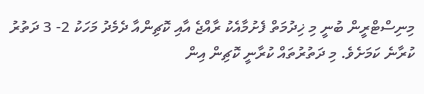މިނިސްޓްރީން ބުނީ މި ޚިދުމަތް ފެށުމާއެކު ރާއްޖެ އާއި ކޮޗިންއާ ދެމެދު މަހަކު 2- 3 ދަތުރު ކުރާނެ ކަމަށެވެ. މި ދަތުރުތައް ކުރާނީ ކޮޗިން އިން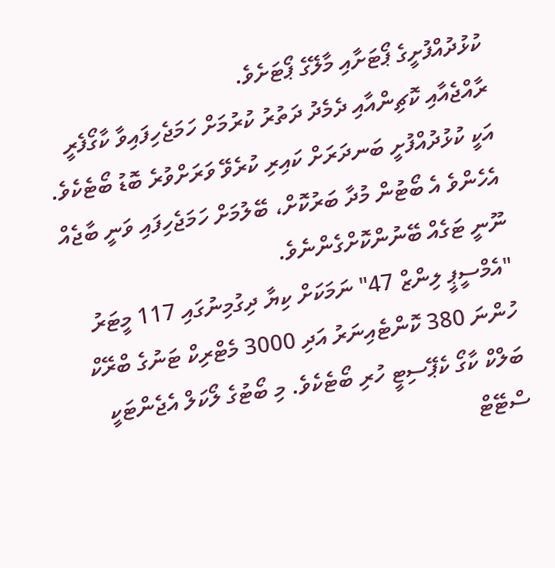ކުޅުދުއްފުށީގެ ޕޯޓަށާއި މާލޭގެ ޕޯޓަށެވެ.
ރާއްޖެއާއި ކޮޗިންއާއި ދެމެދު ދަތުރު ކުރުމަށް ހަމަޖެހިފައިވާ ކާގޯފެރީ އަކީ ކުޅުދުއްފުށީ ބަނދަރަށް ކައިރި ކުރެވޭ ވަރަށްވުރެ ބޮޑު ބޯޓެކެވެ. އެހެންވެ އެ ބޯޓުން މުދާ ބަރުކޮށް، ބޭލުމަށް ހަމަޖެހިފައި ވަނީ ބާޖެއް ނޫނީ ޓަގެއް ބޭނުންކޮށްގެންނެވެ.
"އެމްސީޕީ ލިންޒް 47" ނަމަކަށް ކިޔާ ދިގުމިނުގައި 117 މީޓަރު ހުންނަ 380 ކޮންޓެއިނަރު އަދި 3000 މެޓްރިކް ޓަނުގެ ބްރޭކް ބަލްކް ކާގޯ ކެޕޭސިޓީ ހުރި ބޯޓެކެވެ. މި ބޯޓުގެ ލޯކަލް އެޖެންޓަކީ ސްޓޭޓް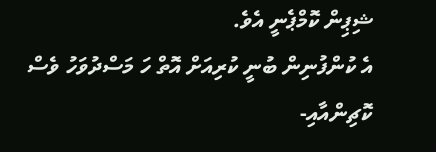ޝިޕިން ކޮމްޕެނީ އެވެ.
އެ ކުންފުނިން ބުނީ ކުރިއަށް އޮތް ހަ މަސްދުވަހު ވެސް ކޮޗިންއާއި-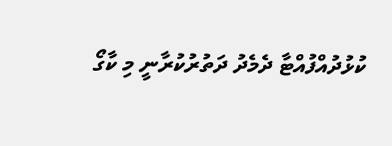ކުޅުދުއްފުއްޓާ ދެމެދު ދަތުރުކުރާނީ މި ކާގޯ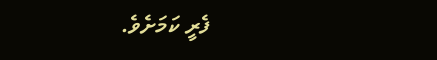ފެރީ ކަމަށެވެ.